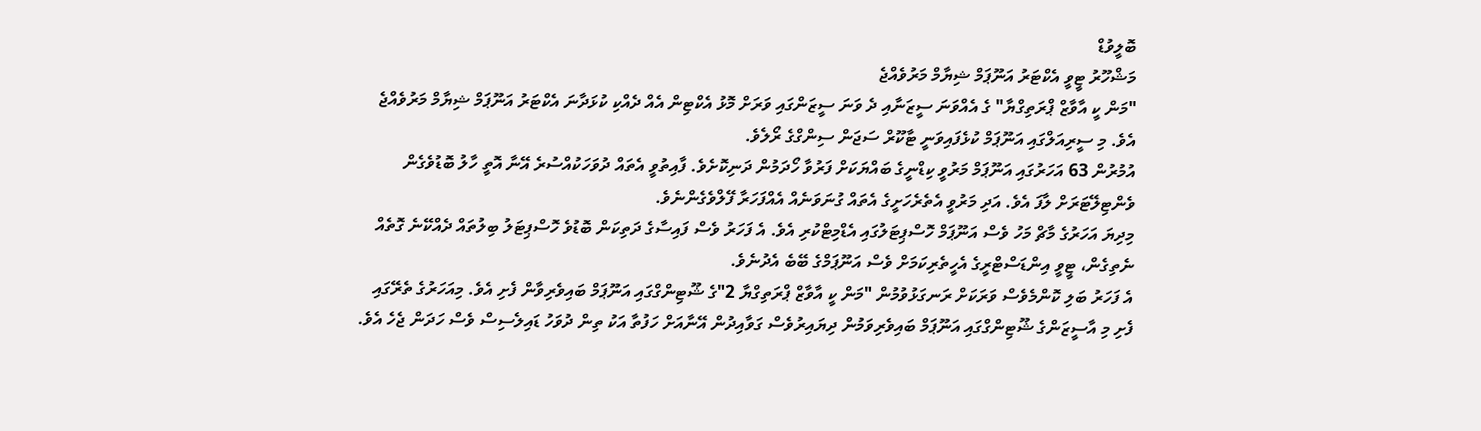ބޮލީވުޑް
މަޝްހޫރު ޓީވީ އެކްޓަރު އަނޫޕަމް ޝިޔާމް މަރުވެއްޖެ
"މަން ކީ އާވާޒް ޕްރަތިގްޔާ" ގެ އެއްވަނަ ސީޒަނާއި ދެ ވަނަ ސީޒަންގައި ވަރަށް މޮޅު އެކްޓިން އެއް ދެއްކި ކުޅަދާނަ އެކްޓަރު އަނޫޕަމް ޝިޔާމް މަރުވެއްޖެ އެވެ. މި ސީރިއަލްގައި އަނޫޕަމް ކުޅެފައިވަނީ ޓާކޫރް ސަޖަން ސިންގްގެ ރޯލެވެ.
އުމުރުން 63 އަހަރުގައި އަނޫޕަމް މަރުވީ ކިޑްނީގެ ބައްޔަކަށް ފަރުވާ ހޯދަމުން ދަނިކޮށެވެ. ފާއިތުވީ އެތައް ދުވަހަކުއްސުރެ އޭނާ އޮތީ ހާލު ބޮޑުވެގެން ވެންޓިލޭޓަރަށް ލާފަ އެވެ. އަދި މަރުވީ އެތެރެހަށީގެ އެތައް ގުނަވަނެއް އެއްފަހަރާ ފޭލްވެގެންނެވެ.
މިދިޔަ އަހަރުގެ މާޗް މަހު ވެސް އަނޫޕަމް ހޮސްޕިޓަލުގައި އެޑްމިޓްކުރި އެވެ. އެ ފަހަރު ވެސް ފައިސާގެ ދަތިކަން ބޮޑުވެ ހޮސްޕިޓަލު ބިލުތައް ދެއްކޭނެ ގޮތެއް ނެތިގެން، ޓީވީ އިންޑަސްޓްރީގެ އެހީތެރިކަމަށް ވެސް އަނޫޕަމްގެ ބޭބެ އެދުނެވެ.
އެ ފަހަރު ބަލި ކޮންމެވެސް ވަރަކަށް ރަނގަޅުވުމުން "މަން ކީ އާވާޒް ޕްރަތިގްޔާ 2"ގެ ޝޫޓިންގްގައި އަނޫޕަމް ބައިވެރިވާން ފެށި އެވެ. މިއަހަރުގެ ތެރޭގައި ފެށި މި އާސީޒަންގެ ޝޫޓިންގްގައި އަނޫޕަމް ބައިވެރިވަމުން ދިޔައިރުވެސް ގަވާއިދުން އޭނާއަށް ހަފުތާ އަކު ތިން ދުވަހު ޑައިލެސިސް ވެސް ހަދަން ޖެހެ އެވެ.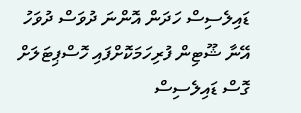ޑައިލެސިސް ހަދަން އޮންނަ ދުވަސް ދުވަހު އޭނާ ޝޫޓިން ފުރިހަމަކޮށްފައި ހޮސްޕިޓަލަށް ގޮސް ޑައިލެސިސް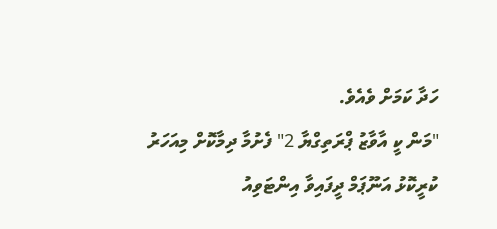ހަދާ ކަމަށް ވެއެވެ.
"މަން ކީ އާވާޒު ޕްރަތިގްޔާ 2" ފެށުމާ ދިމާކޮށް މިއަހަރު ކުރީކޮޅު އަނޫޕަމް ދީފައިވާ އިންޓަވިއު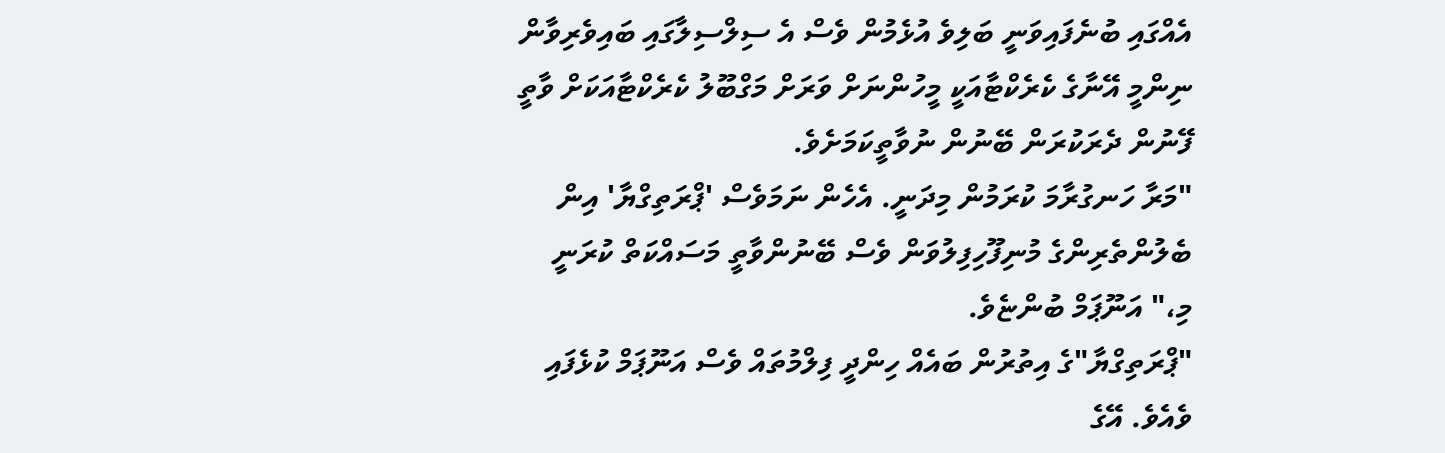އެއްގައި ބުނެފައިވަނީ ބަލިވެ އުޅެމުން ވެސް އެ ސިލްސިލާގައި ބައިވެރިވާން ނިންމީ އޭނާގެ ކެރެކްޓާއަކީ މީހުންނަށް ވަރަށް މަގްބޫލު ކެރެކްޓާއަކަށް ވާތީ ފޭނުން ދެރަކުރަން ބޭނުން ނުވާތީކަމަށެވެ.
"މަރާ ހަނގުރާމަ ކުރަމުން މިދަނީ. އެހެން ނަމަވެސް 'ޕްރަތިގްޔާ' އިން ބެލުންތެރިންގެ މުނިފޫހިފިލުވަން ވެސް ބޭނުންވާތީ މަސައްކަތް ކުރަނީ މި،" އަނޫޕަމް ބުންޏެވެ.
"ޕްރަތިގްޔާ"ގެ އިތުރުން ބައެއް ހިންދީ ފިލްމުތައް ވެސް އަނޫޕަމް ކުޅެފައި ވެއެވެ. އޭގެ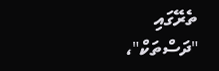ތެރޭގައި "ދަސްތަކް"،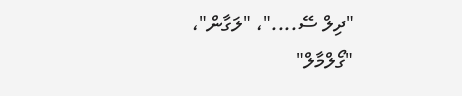"ދިލް ސޭ...."، "ލަގާން"، "ގޯލްމާލް"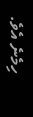ހިމެނެ އެވެ.